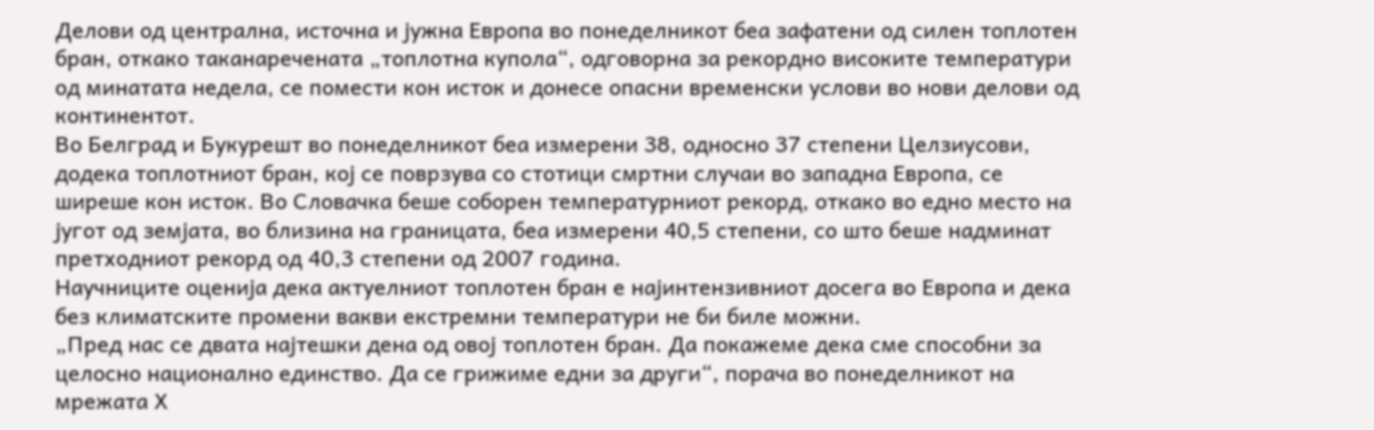Делови од централна, источна и јужна Европа во понеделникот беа зафатени од силен топлотен бран, откако таканаречената „топлотна купола“, одговорна за рекордно високите температури од минатата недела, се помести кон исток и донесе опасни временски услови во нови делови од континентот.
Во Белград и Букурешт во понеделникот беа измерени 38, односно 37 степени Целзиусови, додека топлотниот бран, кој се поврзува со стотици смртни случаи во западна Европа, се ширеше кон исток. Во Словачка беше соборен температурниот рекорд, откако во едно место на југот од земјата, во близина на границата, беа измерени 40,5 степени, со што беше надминат претходниот рекорд од 40,3 степени од 2007 година.
Научниците оценија дека актуелниот топлотен бран е најинтензивниот досега во Европа и дека без климатските промени вакви екстремни температури не би биле можни.
„Пред нас се двата најтешки дена од овој топлотен бран. Да покажеме дека сме способни за целосно национално единство. Да се грижиме едни за други“, порача во понеделникот на мрежата X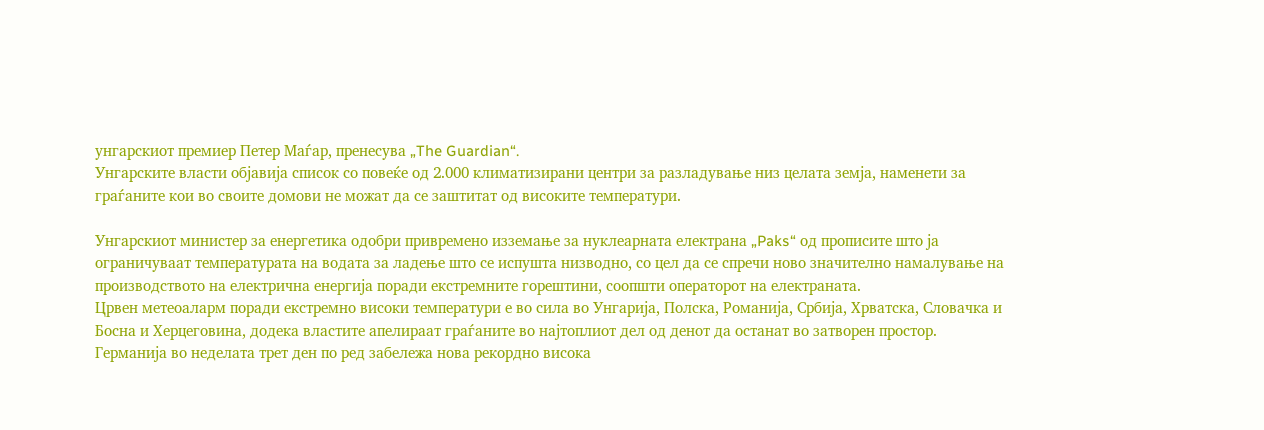унгарскиот премиер Петер Маѓар, пренесува „The Guardian“.
Унгарските власти објавија список со повеќе од 2.000 климатизирани центри за разладување низ целата земја, наменети за граѓаните кои во своите домови не можат да се заштитат од високите температури.

Унгарскиот министер за енергетика одобри привремено изземање за нуклеарната електрана „Paks“ од прописите што ја ограничуваат температурата на водата за ладење што се испушта низводно, со цел да се спречи ново значително намалување на производството на електрична енергија поради екстремните горештини, соопшти операторот на електраната.
Црвен метеоаларм поради екстремно високи температури е во сила во Унгарија, Полска, Романија, Србија, Хрватска, Словачка и Босна и Херцеговина, додека властите апелираат граѓаните во најтоплиот дел од денот да останат во затворен простор.
Германија во неделата трет ден по ред забележа нова рекордно висока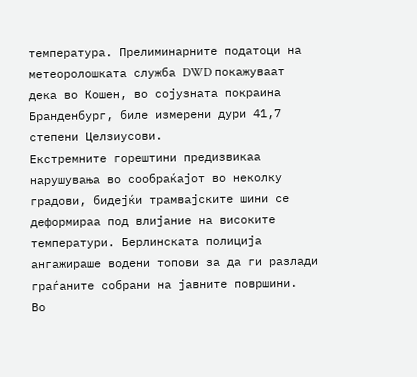температура. Прелиминарните податоци на метеоролошката служба DWD покажуваат дека во Кошен, во сојузната покраина Бранденбург, биле измерени дури 41,7 степени Целзиусови.
Екстремните горештини предизвикаа нарушувања во сообраќајот во неколку градови, бидејќи трамвајските шини се деформираа под влијание на високите температури. Берлинската полиција ангажираше водени топови за да ги разлади граѓаните собрани на јавните површини.
Во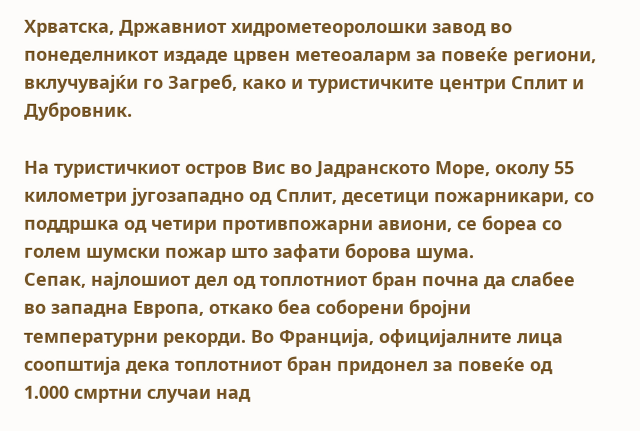Хрватска, Државниот хидрометеоролошки завод во понеделникот издаде црвен метеоаларм за повеќе региони, вклучувајќи го Загреб, како и туристичките центри Сплит и Дубровник.

На туристичкиот остров Вис во Јадранското Море, околу 55 километри југозападно од Сплит, десетици пожарникари, со поддршка од четири противпожарни авиони, се бореа со голем шумски пожар што зафати борова шума.
Сепак, најлошиот дел од топлотниот бран почна да слабее во западна Европа, откако беа соборени бројни температурни рекорди. Во Франција, официјалните лица соопштија дека топлотниот бран придонел за повеќе од 1.000 смртни случаи над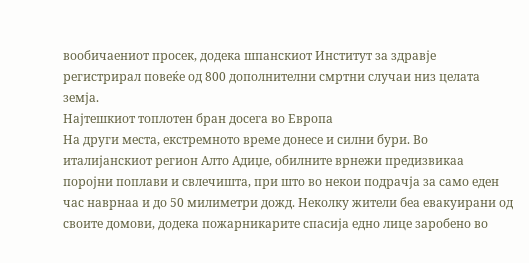вообичаениот просек, додека шпанскиот Институт за здравје регистрирал повеќе од 800 дополнителни смртни случаи низ целата земја.
Најтешкиот топлотен бран досега во Европа
На други места, екстремното време донесе и силни бури. Во италијанскиот регион Алто Адиџе, обилните врнежи предизвикаа поројни поплави и свлечишта, при што во некои подрачја за само еден час наврнаа и до 50 милиметри дожд. Неколку жители беа евакуирани од своите домови, додека пожарникарите спасија едно лице заробено во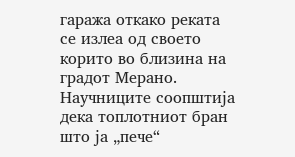гаража откако реката се излеа од своето корито во близина на градот Мерано.
Научниците соопштија дека топлотниот бран што ја „пече“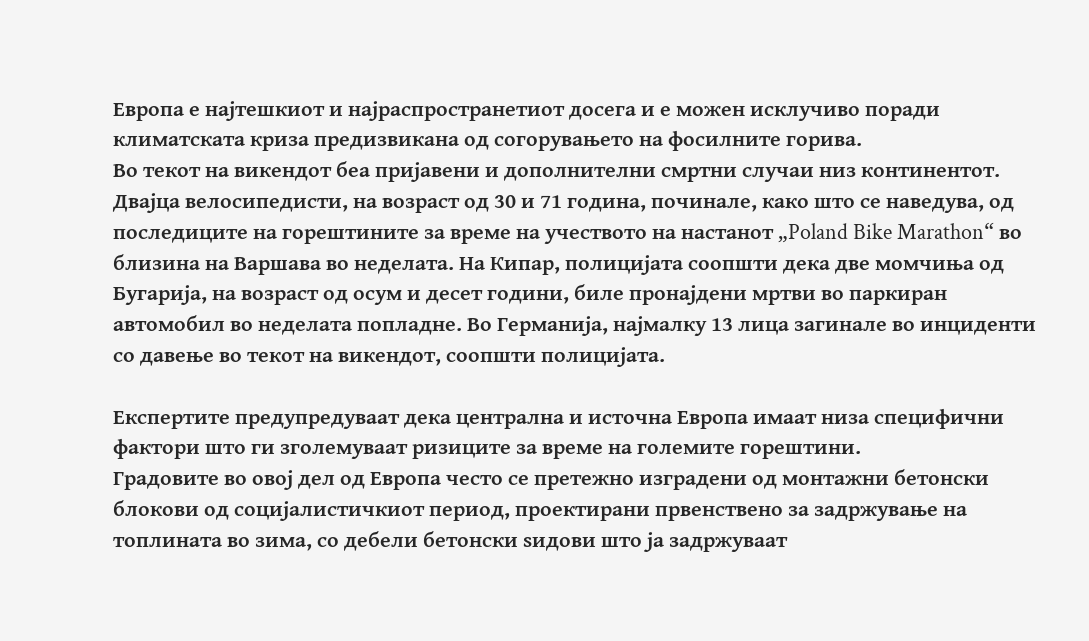Европа е најтешкиот и најраспространетиот досега и е можен исклучиво поради климатската криза предизвикана од согорувањето на фосилните горива.
Во текот на викендот беа пријавени и дополнителни смртни случаи низ континентот. Двајца велосипедисти, на возраст од 30 и 71 година, починале, како што се наведува, од последиците на горештините за време на учеството на настанот „Poland Bike Marathon“ во близина на Варшава во неделата. На Кипар, полицијата соопшти дека две момчиња од Бугарија, на возраст од осум и десет години, биле пронајдени мртви во паркиран автомобил во неделата попладне. Во Германија, најмалку 13 лица загинале во инциденти со давење во текот на викендот, соопшти полицијата.

Експертите предупредуваат дека централна и источна Европа имаат низа специфични фактори што ги зголемуваат ризиците за време на големите горештини.
Градовите во овој дел од Европа често се претежно изградени од монтажни бетонски блокови од социјалистичкиот период, проектирани првенствено за задржување на топлината во зима, со дебели бетонски ѕидови што ја задржуваат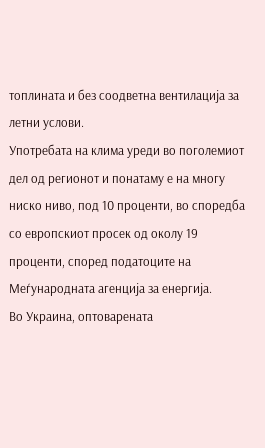топлината и без соодветна вентилација за летни услови.
Употребата на клима уреди во поголемиот дел од регионот и понатаму е на многу ниско ниво, под 10 проценти, во споредба со европскиот просек од околу 19 проценти, според податоците на Меѓународната агенција за енергија.
Во Украина, оптоварената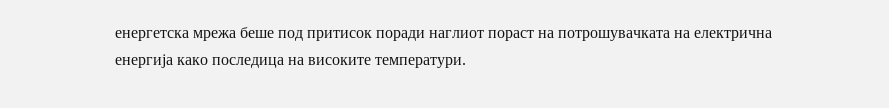енергетска мрежа беше под притисок поради наглиот пораст на потрошувачката на електрична енергија како последица на високите температури.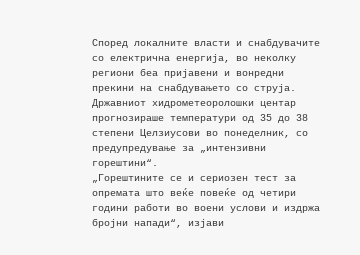Според локалните власти и снабдувачите со електрична енергија, во неколку региони беа пријавени и вонредни прекини на снабдувањето со струја.
Државниот хидрометеоролошки центар прогнозираше температури од 35 до 38 степени Целзиусови во понеделник, со предупредување за „интензивни горештини“.
„Горештините се и сериозен тест за опремата што веќе повеќе од четири години работи во воени услови и издржа бројни напади“, изјави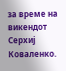за време на викендот Серхиј Коваленко.